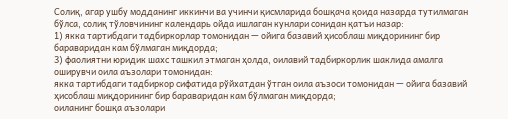Солиқ, агар ушбу модданинг иккинчи ва учинчи қисмларида бошқача қоида назарда тутилмаган бўлса, солиқ тўловчининг календарь ойда ишлаган кунлари сонидан қатъи назар:
1) якка тартибдаги тадбиркорлар томонидан — ойига базавий ҳисоблаш миқдорининг бир бараваридан кам бўлмаган миқдорда;
3) фаолиятни юридик шахс ташкил этмаган ҳолда, оилавий тадбиркорлик шаклида амалга оширувчи оила аъзолари томонидан:
якка тартибдаги тадбиркор сифатида рўйхатдан ўтган оила аъзоси томонидан — ойига базавий ҳисоблаш миқдорининг бир бараваридан кам бўлмаган миқдорда;
оиланинг бошқа аъзолари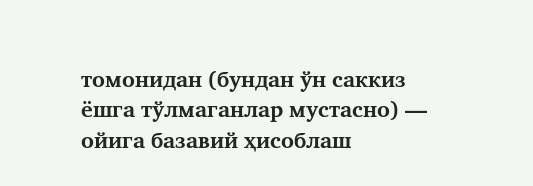томонидан (бундан ўн саккиз ёшга тўлмаганлар мустасно) — ойига базавий ҳисоблаш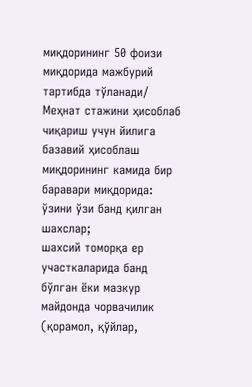миқдорининг 50 фоизи миқдорида мажбурий тартибда тўланади/
Меҳнат стажини ҳисоблаб чиқариш учун йилига базавий ҳисоблаш миқдорининг камида бир баравари миқдорида:
ўзини ўзи банд қилган шахслар;
шахсий томорқа ер участкаларида банд бўлган ёки мазкур майдонда чорвачилик (қорамол, қўйлар,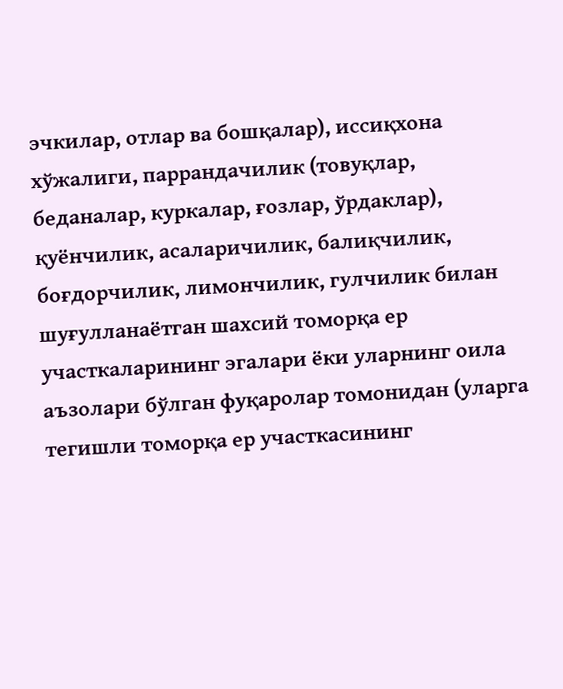эчкилар, отлар ва бошқалар), иссиқхона хўжалиги, паррандачилик (товуқлар, беданалар, куркалар, ғозлар, ўрдаклар), қуёнчилик, асаларичилик, балиқчилик, боғдорчилик, лимончилик, гулчилик билан шуғулланаётган шахсий томорқа ер участкаларининг эгалари ёки уларнинг оила аъзолари бўлган фуқаролар томонидан (уларга тегишли томорқа ер участкасининг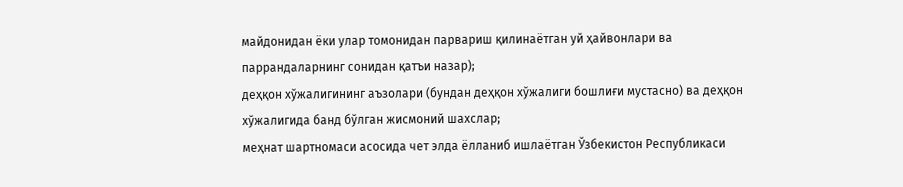майдонидан ёки улар томонидан парвариш қилинаётган уй ҳайвонлари ва паррандаларнинг сонидан қатъи назар);
деҳқон хўжалигининг аъзолари (бундан деҳқон хўжалиги бошлиғи мустасно) ва деҳқон хўжалигида банд бўлган жисмоний шахслар;
меҳнат шартномаси асосида чет элда ёлланиб ишлаётган Ўзбекистон Республикаси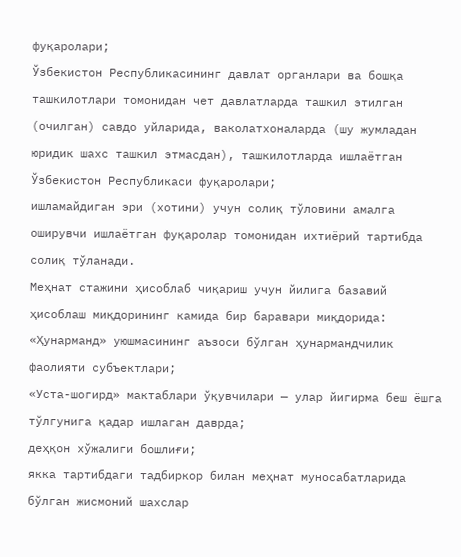фуқаролари;
Ўзбекистон Республикасининг давлат органлари ва бошқа ташкилотлари томонидан чет давлатларда ташкил этилган (очилган) савдо уйларида, ваколатхоналарда (шу жумладан юридик шахс ташкил этмасдан), ташкилотларда ишлаётган Ўзбекистон Республикаси фуқаролари;
ишламайдиган эри (хотини) учун солиқ тўловини амалга оширувчи ишлаётган фуқаролар томонидан ихтиёрий тартибда солиқ тўланади.
Меҳнат стажини ҳисоблаб чиқариш учун йилига базавий ҳисоблаш миқдорининг камида бир баравари миқдорида:
«Ҳунарманд» уюшмасининг аъзоси бўлган ҳунармандчилик фаолияти субъектлари;
«Уста-шогирд» мактаблари ўқувчилари — улар йигирма беш ёшга тўлгунига қадар ишлаган даврда;
деҳқон хўжалиги бошлиғи;
якка тартибдаги тадбиркор билан меҳнат муносабатларида бўлган жисмоний шахслар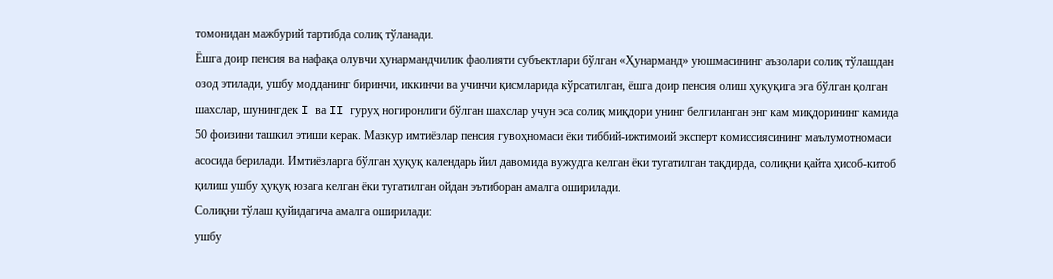томонидан мажбурий тартибда солиқ тўланади.
Ёшга доир пенсия ва нафақа олувчи ҳунармандчилик фаолияти субъектлари бўлган «Ҳунарманд» уюшмасининг аъзолари солиқ тўлашдан озод этилади, ушбу модданинг биринчи, иккинчи ва учинчи қисмларида кўрсатилган, ёшга доир пенсия олиш ҳуқуқига эга бўлган қолган шахслар, шунингдек I ва II гуруҳ ногиронлиги бўлган шахслар учун эса солиқ миқдори унинг белгиланган энг кам миқдорининг камида 50 фоизини ташкил этиши керак. Мазкур имтиёзлар пенсия гувоҳномаси ёки тиббий-ижтимоий эксперт комиссиясининг маълумотномаси асосида берилади. Имтиёзларга бўлган ҳуқуқ календарь йил давомида вужудга келган ёки тугатилган тақдирда, солиқни қайта ҳисоб-китоб қилиш ушбу ҳуқуқ юзага келган ёки тугатилган ойдан эътиборан амалга оширилади.
Солиқни тўлаш қуйидагича амалга оширилади:
ушбу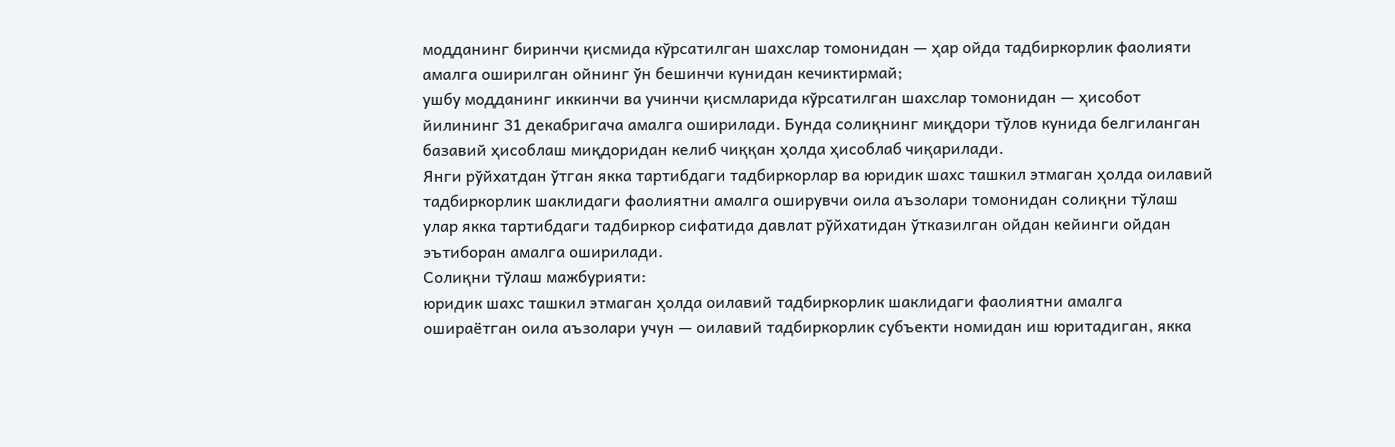модданинг биринчи қисмида кўрсатилган шахслар томонидан — ҳар ойда тадбиркорлик фаолияти амалга оширилган ойнинг ўн бешинчи кунидан кечиктирмай;
ушбу модданинг иккинчи ва учинчи қисмларида кўрсатилган шахслар томонидан — ҳисобот йилининг 31 декабригача амалга оширилади. Бунда солиқнинг миқдори тўлов кунида белгиланган базавий ҳисоблаш миқдоридан келиб чиққан ҳолда ҳисоблаб чиқарилади.
Янги рўйхатдан ўтган якка тартибдаги тадбиркорлар ва юридик шахс ташкил этмаган ҳолда оилавий тадбиркорлик шаклидаги фаолиятни амалга оширувчи оила аъзолари томонидан солиқни тўлаш улар якка тартибдаги тадбиркор сифатида давлат рўйхатидан ўтказилган ойдан кейинги ойдан эътиборан амалга оширилади.
Солиқни тўлаш мажбурияти:
юридик шахс ташкил этмаган ҳолда оилавий тадбиркорлик шаклидаги фаолиятни амалга ошираётган оила аъзолари учун — оилавий тадбиркорлик субъекти номидан иш юритадиган, якка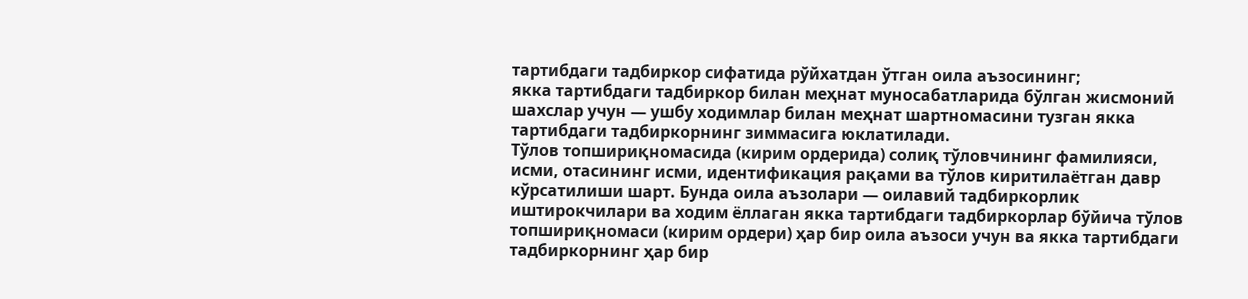тартибдаги тадбиркор сифатида рўйхатдан ўтган оила аъзосининг;
якка тартибдаги тадбиркор билан меҳнат муносабатларида бўлган жисмоний шахслар учун — ушбу ходимлар билан меҳнат шартномасини тузган якка тартибдаги тадбиркорнинг зиммасига юклатилади.
Тўлов топшириқномасида (кирим ордерида) солиқ тўловчининг фамилияси, исми, отасининг исми, идентификация рақами ва тўлов киритилаётган давр кўрсатилиши шарт. Бунда оила аъзолари — оилавий тадбиркорлик иштирокчилари ва ходим ёллаган якка тартибдаги тадбиркорлар бўйича тўлов топшириқномаси (кирим ордери) ҳар бир оила аъзоси учун ва якка тартибдаги тадбиркорнинг ҳар бир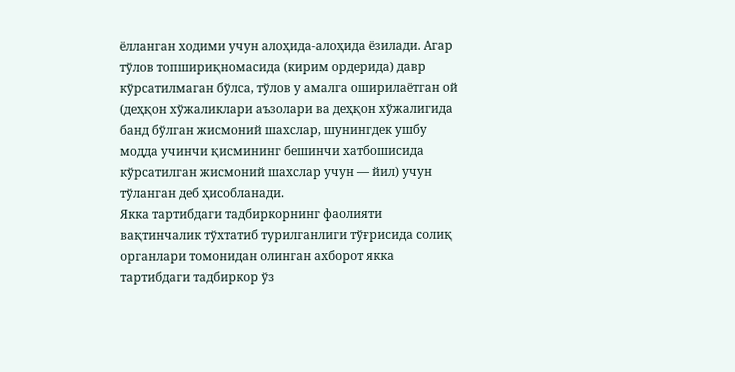ёлланган ходими учун алоҳида-алоҳида ёзилади. Агар тўлов топшириқномасида (кирим ордерида) давр кўрсатилмаган бўлса, тўлов у амалга оширилаётган ой (деҳқон хўжаликлари аъзолари ва деҳқон хўжалигида банд бўлган жисмоний шахслар, шунингдек ушбу модда учинчи қисмининг бешинчи хатбошисида кўрсатилган жисмоний шахслар учун — йил) учун тўланган деб ҳисобланади.
Якка тартибдаги тадбиркорнинг фаолияти вақтинчалик тўхтатиб турилганлиги тўғрисида солиқ органлари томонидан олинган ахборот якка тартибдаги тадбиркор ўз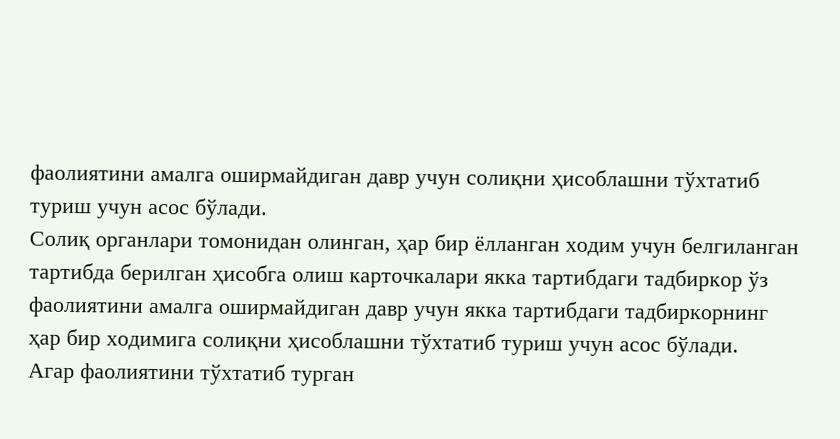фаолиятини амалга оширмайдиган давр учун солиқни ҳисоблашни тўхтатиб туриш учун асос бўлади.
Солиқ органлари томонидан олинган, ҳар бир ёлланган ходим учун белгиланган тартибда берилган ҳисобга олиш карточкалари якка тартибдаги тадбиркор ўз фаолиятини амалга оширмайдиган давр учун якка тартибдаги тадбиркорнинг ҳар бир ходимига солиқни ҳисоблашни тўхтатиб туриш учун асос бўлади.
Агар фаолиятини тўхтатиб турган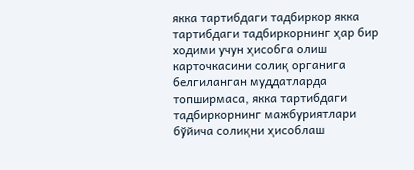якка тартибдаги тадбиркор якка тартибдаги тадбиркорнинг ҳар бир ходими учун ҳисобга олиш карточкасини солиқ органига белгиланган муддатларда топширмаса, якка тартибдаги тадбиркорнинг мажбуриятлари бўйича солиқни ҳисоблаш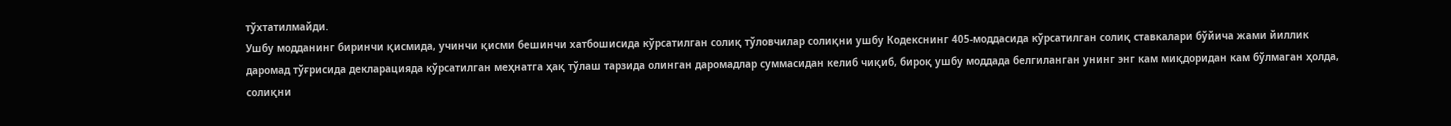тўхтатилмайди.
Ушбу модданинг биринчи қисмида, учинчи қисми бешинчи хатбошисида кўрсатилган солиқ тўловчилар солиқни ушбу Кодекснинг 405-моддасида кўрсатилган солиқ ставкалари бўйича жами йиллик даромад тўғрисида декларацияда кўрсатилган меҳнатга ҳақ тўлаш тарзида олинган даромадлар суммасидан келиб чиқиб, бироқ ушбу моддада белгиланган унинг энг кам миқдоридан кам бўлмаган ҳолда, солиқни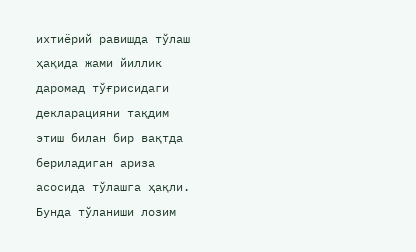ихтиёрий равишда тўлаш ҳақида жами йиллик даромад тўғрисидаги декларацияни тақдим этиш билан бир вақтда бериладиган ариза асосида тўлашга ҳақли. Бунда тўланиши лозим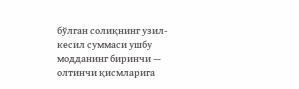бўлган солиқнинг узил-кесил суммаси ушбу модданинг биринчи — олтинчи қисмларига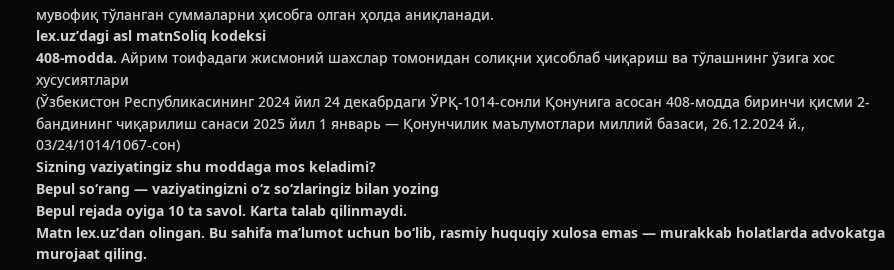мувофиқ тўланган суммаларни ҳисобга олган ҳолда аниқланади.
lex.uz’dagi asl matnSoliq kodeksi
408-modda. Айрим тоифадаги жисмоний шахслар томонидан солиқни ҳисоблаб чиқариш ва тўлашнинг ўзига хос хусусиятлари
(Ўзбекистон Республикасининг 2024 йил 24 декабрдаги ЎРҚ-1014-сонли Қонунига асосан 408-модда биринчи қисми 2-бандининг чиқарилиш санаси 2025 йил 1 январь — Қонунчилик маълумотлари миллий базаси, 26.12.2024 й., 03/24/1014/1067-сон)
Sizning vaziyatingiz shu moddaga mos keladimi?
Bepul so‘rang — vaziyatingizni o‘z so‘zlaringiz bilan yozing
Bepul rejada oyiga 10 ta savol. Karta talab qilinmaydi.
Matn lex.uz’dan olingan. Bu sahifa ma’lumot uchun bo‘lib, rasmiy huquqiy xulosa emas — murakkab holatlarda advokatga murojaat qiling.